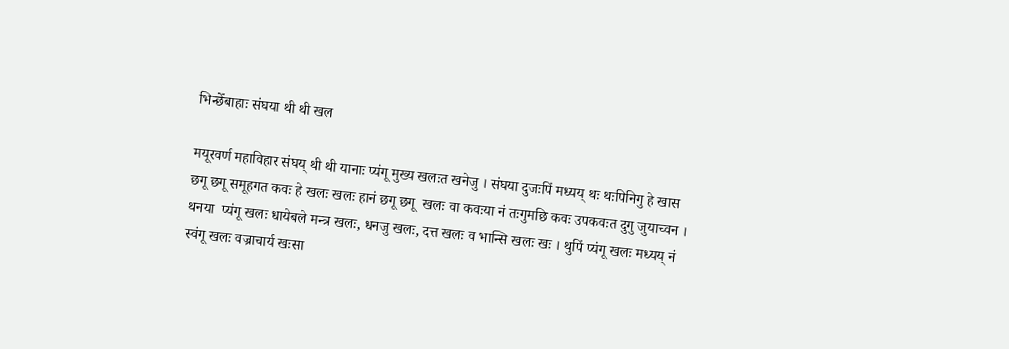भिन्छेँबाहाः संघया थी थी खल

मयूरवर्ण महाविहार संघय् थी थी यानाः प्यंगू मुख्य खलःत खनेजु । संघया दुजःपिं मध्यय् थः थःपिनिगु हे खास छगू छगू समूहगत कवः हे खलः खलः हानं छगू छगू  खलः वा कवःया नं तःगुमछि कवः उपकवःत दुगु जुयाच्वन । थनया  प्यंगू खलः धायेबले मन्त्र खलः, धनजु खलः, दत्त खलः व भान्सि खलः खः । थुपिं प्यंगू खलः मध्यय् नं स्वंगू खलः वज्राचार्य खःसा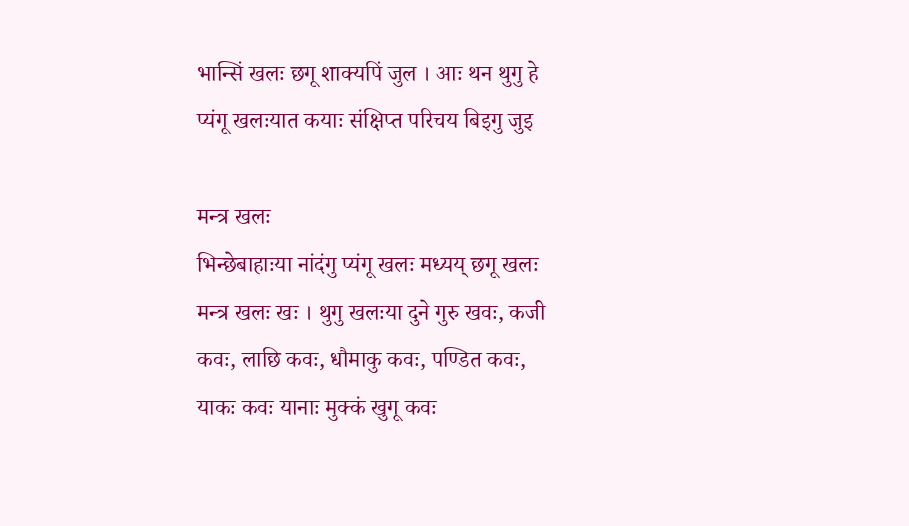भान्सिं खलः छगू शाक्यपिं जुल । आः थन थुगु हे प्यंगू खलःयात कयाः संक्षिप्त परिचय बिइगु जुइ

मन्त्र खलः
भिन्छेबाहाःया नांदंगु प्यंगू खलः मध्यय् छगू खलः मन्त्र खलः खः । थुगु खलःया दुने गुरु खवः, कजी कवः, लाछि कवः, धौमाकु कवः, पण्डित कवः, याकः कवः यानाः मुक्कं खुगू कवः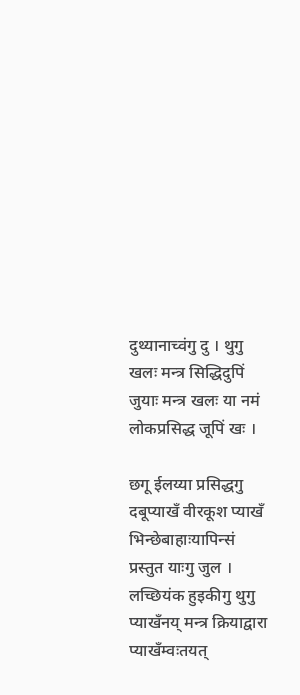दुथ्यानाच्वंगु दु । थुगु खलः मन्त्र सिद्धिदुपिं जुयाः मन्त्र खलः या नमं लोकप्रसिद्ध जूपिं खः ।

छगू ईलय्या प्रसिद्धगु दबूप्याखँ वीरकूश प्याखँ भिन्छेबाहाःयापिन्सं प्रस्तुत याःगु जुल । लच्छियंक हुइकीगु थुगु प्याखँनय् मन्त्र क्रियाद्वारा प्याखँम्वःतयत्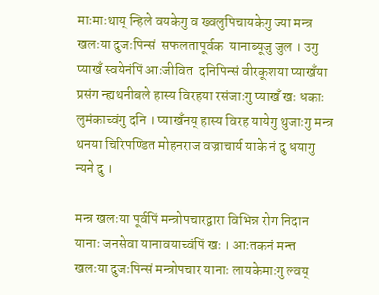माःमाःथाय् न्हिले वयकेगु व ख्वलुपिचायकेगु ज्या मन्त्र खलःया दुजःपिन्सं  सफलतापूर्वक  यानाब्यूजु जुल । उगु प्याखँ स्वयेनंपिं आःजीवित  दनिपिन्सं वीरकूशया प्याखँया प्रसंग न्ह्यथनीबले हास्य विरहया रसंजाःगु प्याखँ खः धकाः लुमंकाच्वंगु दनि । प्याखँनय् हास्य विरह यायेगु थुजाःगु मन्त्र थनया चिरिपण्डित मोहनराज वज्राचार्य याके नं दु धयागु न्यने दु ।

मन्त्र खलःया पूर्वपिं मन्त्रोपचारद्वारा विभिन्न रोग निदान यानाः जनसेवा यानावयाच्वंपिं खः । आःतकनं मन्त्त खलःया दुजःपिन्सं मन्त्रोपचार यानाः लायकेमाःगु ल्वय्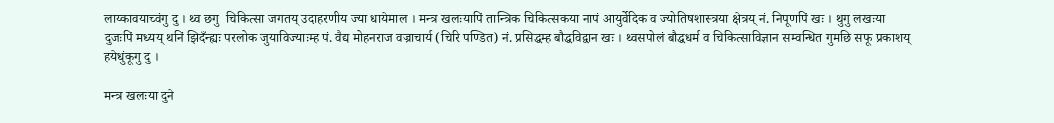लाय्कावयाच्वंगु दु । थ्व छगु  चिकित्सा जगतय् उदाहरणीय ज्या धायेमाल । मन्त्र खलःयापिं तान्त्रिक चिकित्सकया नापं आयुर्वेदिक व ज्योतिषशास्त्रया क्षेत्रय् नं. निपूणपिं खः । थुगु लखःया दुजःपिं मध्यय् थनिं झिदँन्ह्यः परलोक जुयाविज्याःम्ह पं. वैद्य मोहनराज वज्राचार्य (चिरि पण्डित) नं. प्रसिद्धम्ह बौद्धविद्वान खः । थ्वसपोलं बौद्धधर्म व चिकित्साविज्ञान सम्वन्धित गुमछि सफू प्रकाशय् हयेधुंकूगु दु ।

मन्त्र खलःया दुने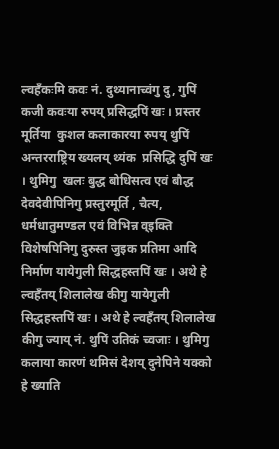ल्वहँकःमि कवः नं. दुथ्यानाच्वंगु दु, गुपिं कजी कवःया रुपय् प्रसिद्धपिं खः । प्रस्तर मूर्तिया  कुशल कलाकारया रुपय् थुपिं  अन्तरराष्ट्रिय ख्यलय् थ्यंक  प्रसिद्धि दुपिं खः । थुमिगु  खलः बुद्ध बोधिसत्व एवं बौद्ध देवदेवीपिनिगु प्रस्तुरमूर्ति , चैत्य, धर्मधातुमण्डल एवं विभिन्न व्इक्ति विशेषपिनिगु दुरुस्त जुइक प्रतिमा आदि निर्माण यायेगुली सिद्धहस्तपिं खः । अथे हे ल्वहँतय् शिलालेख कीगु यायेगुली सिद्धहस्तपिं खः । अथे हे ल्वहँतय् शिलालेख कीगु ज्याय् नं. थुपिं उतिकं च्वजाः । थुमिगु कलाया कारणं थमिसं देशय् दुनेपिने यक्को हे ख्याति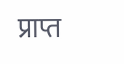प्राप्त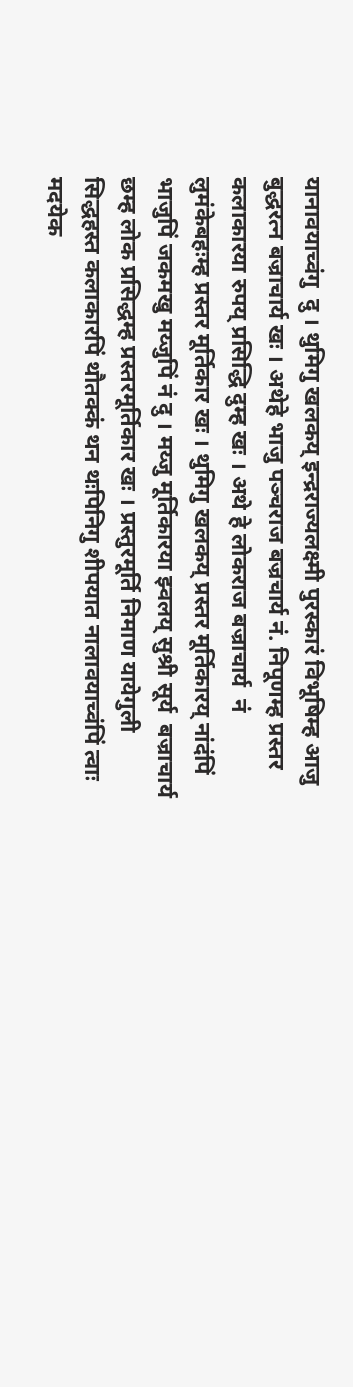यानावयाच्वंगु  दु । थुमिगु खलकय् इन्द्रराज्यलक्ष्मी पुरस्कारं विभूषिम्ह आजु बुद्धरत्न बज्राचार्य खः । अथेहे भाजु पञ्चराज बज्रचार्य नं. निपूणम्ह प्रस्तर कलाकारया रुपय् प्रसिद्धि दुम्ह खः । अथे हे लोकराज बज्राचार्य  नं लुमंकेबहःम्ह प्रस्तर मूर्तिकार खः । थुमिगु खलकय् प्रस्तर मूर्तिकारय् नांदंपिं भाजुपिं जकमखु मय्जुपिं नं दु । मय्जु मूर्तिकारया झ्वलय् सुश्री सूर्य  बज्राचार्य छम्ह लोक प्रसिद्धम्ह प्रस्तरमूर्तिकार खः । प्रस्तुरमूर्ति निमाण यायेगुली सिद्धहस्त कलाकारपिं थौतक्कं थन थःपिनिगु शीपयात नालावयाच्वंपिं त्वाः मदयेक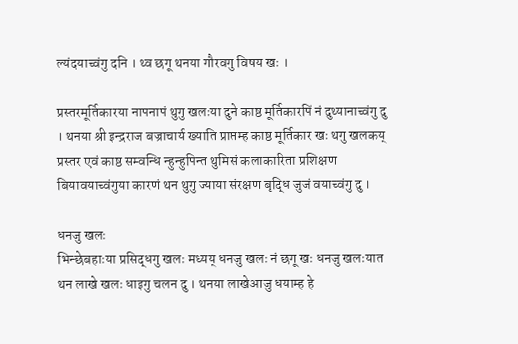ल्यंदयाच्वंगु दनि । थ्व छगू थनया गौरवगु विषय खः ।

प्रस्तरमूर्तिकारया नापनापं थुगु खलःया दुने काष्ठ मूर्तिकारपिं नं दुथ्यानाच्वंगु दु । थनया श्री इन्द्रराज बज्राचार्य ख्याति प्राप्तम्ह काष्ठ मूर्तिकार खः थगु खलकय् प्रस्तर एवं काष्ठ सम्वन्धि न्हुन्हुपिन्त थुमिसं कलाकारिता प्रशिक्षण बियावयाच्वंगुया कारणं थन थुगु ज्याया संरक्षण बृद्धि जुजं वयाच्वंगु दु ।

धनजु खलः
भिन्छेबहाःया प्रसिद्धगु खलः मध्यय् धनजु खलः नं छगू खः धनजु खलःयात थन लाखे खलः धाइगु चलन दु । थनया लाखेआजु धयाम्ह हे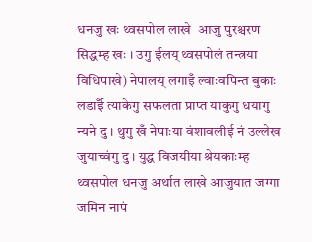धनजु खः थ्वसपोल लाखे  आजु पुरश्चरण सिद्धम्ह खः । उगु ईलय् थ्वसपोलं तन्त्रया विधिपाखे) नेपालय् लगाइँ ल्वाःवपिन्त बुकाः लडाईँ त्याकेगु सफलता प्राप्त याकुगु धयागु न्यने दु । थुगु खँ नेपाःया वंशावलीई नं उल्लेख जुयाच्वंगु दु । युद्ध विजयीया श्रेयकाःम्ह थ्वसपोल धनजु अर्थात लाखे आजुयात जग्गा जमिन नापं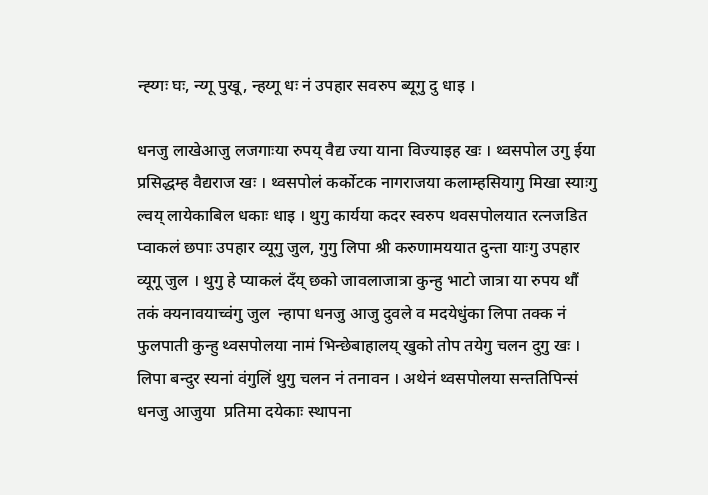न्ह्य्गः घः, न्य्गू पुखू, न्हय्गू धः नं उपहार सवरुप ब्यूगु दु धाइ ।

धनजु लाखेआजु लजगाःया रुपय् वैद्य ज्या याना विज्याइह खः । थ्वसपोल उगु ईया प्रसिद्धम्ह वैद्यराज खः । थ्वसपोलं कर्कोटक नागराजया कलाम्हसियागु मिखा स्याःगु ल्वय् लायेकाबिल धकाः धाइ । थुगु कार्यया कदर स्वरुप थवसपोलयात रत्नजडित प्वाकलं छपाः उपहार व्यूगु जुल, गुगु लिपा श्री करुणामययात दुन्ता याःगु उपहार व्यूगू जुल । थुगु हे प्याकलं दँय् छको जावलाजात्रा कुन्हु भाटो जात्रा या रुपय थौं तकं क्यनावयाच्वंगु जुल  न्हापा धनजु आजु दुवले व मदयेधुंका लिपा तक्क नं फुलपाती कुन्हु थ्वसपोलया नामं भिन्छेबाहालय् खुको तोप तयेगु चलन दुगु खः । लिपा बन्दुर स्यनां वंगुलिं थुगु चलन नं तनावन । अथेनं थ्वसपोलया सन्ततिपिन्सं धनजु आजुया  प्रतिमा दयेकाः स्थापना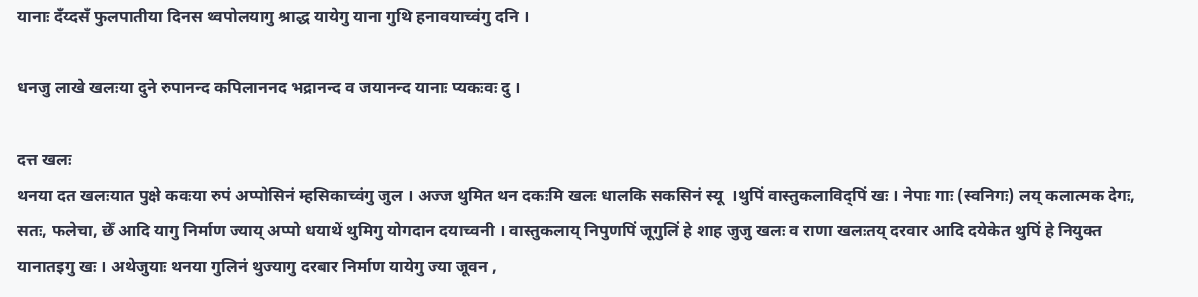यानाः दँय्दसँ फुलपातीया दिनस थ्वपोलयागु श्राद्ध यायेगु याना गुथि हनावयाच्वंगु दनि ।

धनजु लाखे खलःया दुने रुपानन्द कपिलाननद भद्रानन्द व जयानन्द यानाः प्यकःवः दु ।

दत्त खलः
थनया दत खलःयात पुक्षे कवःया रुपं अप्पोसिनं म्हसिकाच्वंगु जुल । अज्ज थुमित थन दकःमि खलः धालकि सकसिनं स्यू  ।थुपिं वास्तुकलाविद्पिं खः । नेपाः गाः (स्वनिगः) लय् कलात्मक देगः, सतः, फलेचा, छेँ आदि यागु निर्माण ज्याय् अप्पो धयाथें थुमिगु योगदान दयाच्वनी । वास्तुकलाय् निपुणपिं जूगुलिं हे शाह जुजु खलः व राणा खलःतय् दरवार आदि दयेकेत थुपिं हे नियुक्त यानातइगु खः । अथेजुयाः थनया गुलिनं थुज्यागु दरबार निर्माण यायेगु ज्या जूवन ,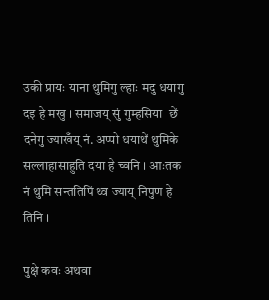उकी प्रायः याना थुमिगु ल्हाः मदु धयागु दइ हे मखु । समाजय् सुं गुम्हसिया  छें दनेगु ज्याखँय् नं. अप्पो धयाथें थुमिके सल्लाहासाहुति दया हे च्वनि । आःतक नं थुमि सन्ततिपिं थ्व ज्याय् निपुण हे तिनि ।

पुक्षे कवः अथवा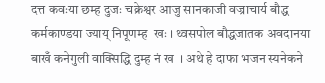दत्त कवःया छम्ह दुजः चक्रेश्वर आजु सानकाजी वज्राचार्य बौद्ध कर्मकाण्डया ज्याय् निपूणम्ह  खः । थ्वसपोल बौद्धजातक अवदानया बाखँ कनेगुली वाक्सिद्धि दुम्ह नं ख  । अथे हे दाफा भजन स्यनेकने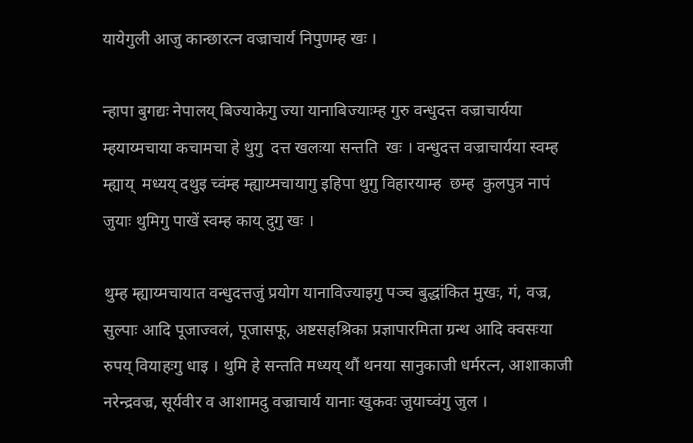यायेगुली आजु कान्छारत्न वज्राचार्य निपुणम्ह खः ।

न्हापा बुगद्यः नेपालय् बिज्याकेगु ज्या यानाबिज्याःम्ह गुरु वन्धुदत्त वज्राचार्यया म्हयाय्मचाया कचामचा हे थुगु  दत्त खलःया सन्तति  खः । वन्धुदत्त वज्राचार्यया स्वम्ह म्ह्याय्  मध्यय् दथुइ च्वंम्ह म्ह्याय्मचायागु इहिपा थुगु विहारयाम्ह  छम्ह  कुलपुत्र नापं जुयाः थुमिगु पाखें स्वम्ह काय् दुगु खः ।

थुम्ह म्ह्याय्मचायात वन्धुदत्तजुं प्रयोग यानाविज्याइगु पञ्च बुद्धांकित मुखः, गं, वज्र, सुल्पाः आदि पूजाज्वलं, पूजासफू, अष्टसहश्रिका प्रज्ञापारमिता ग्रन्थ आदि क्वसःया रुपय् वियाहःगु धाइ । थुमि हे सन्तति मध्यय् थौं थनया सानुकाजी धर्मरत्न, आशाकाजी नरेन्द्रवज्र, सूर्यवीर व आशामदु वज्राचार्य यानाः खुकवः जुयाच्वंगु जुल ।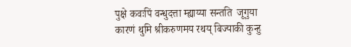पुक्षे कवःपिं वन्धुदत्ता म्ह्याय्या सन्तति  जूगुया कारणं थुमि श्रीकरुणमय रथय् बिज्याकी कुन्हु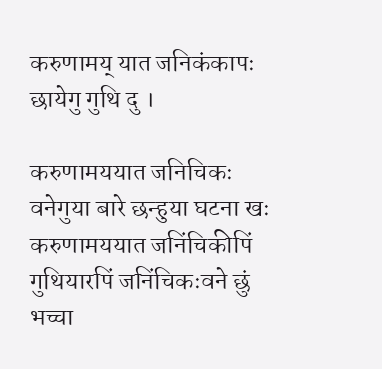करुणामय् यात जनिकंकापः छायेगु गुथि दु ।

करुणामययात जनिचिकः वनेगुया बारे छन्हुया घटना खः करुणामययात जनिंचिकीपिं गुथियारपिं जनिंचिकःवने छुं भच्चा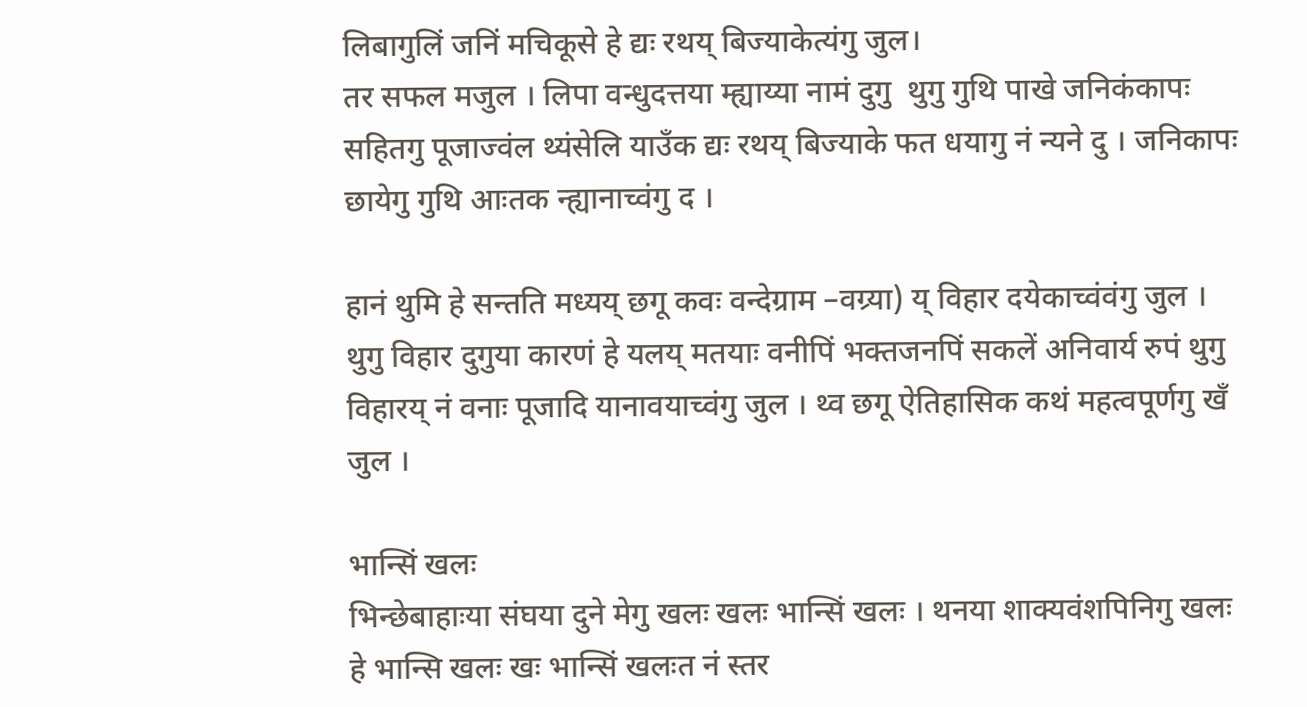लिबागुलिं जनिं मचिकूसे हे द्यः रथय् बिज्याकेत्यंगु जुल।
तर सफल मजुल । लिपा वन्धुदत्तया म्ह्याय्या नामं दुगु  थुगु गुथि पाखे जनिकंकापः सहितगु पूजाज्वंल थ्यंसेलि याउँक द्यः रथय् बिज्याके फत धयागु नं न्यने दु । जनिकापः छायेगु गुथि आःतक न्ह्यानाच्वंगु द ।

हानं थुमि हे सन्तति मध्यय् छगू कवः वन्देग्राम –वग्र्या) य् विहार दयेकाच्वंवंगु जुल । थुगु विहार दुगुया कारणं हे यलय् मतयाः वनीपिं भक्तजनपिं सकलें अनिवार्य रुपं थुगु विहारय् नं वनाः पूजादि यानावयाच्वंगु जुल । थ्व छगू ऐतिहासिक कथं महत्वपूर्णगु खँ जुल ।

भान्सिं खलः
भिन्छेबाहाःया संघया दुने मेगु खलः खलः भान्सिं खलः । थनया शाक्यवंशपिनिगु खलः हे भान्सि खलः खः भान्सिं खलःत नं स्तर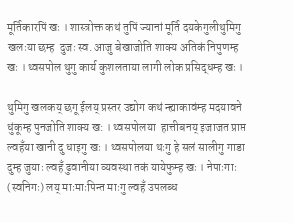मूर्तिकारपिं खः । शास्त्रोक्त कथं तुपिं ज्यानां मूर्ति दयकेगुलीथुमिगु खलःया छम्ह  दुजः स्व. आजु बेखाजोति शाक्य अतिकं निपुणम्ह खः । थ्वसपोल थुगु कार्य कुशलताया लागी लोक प्रसिद्धम्ह खः ।

थुमिगु खलकय् छगू ईलय् प्रस्तर उद्योग कथं न्ह्याकावंम्ह मदयावने धुंकूम्ह पुनजोति शाक्य ख: । थ्वसपोलया  हात्तीबनय् इजाजत प्राप्त  ल्वहँया खानी दु धाइगु खः । थ्वसपोलया थःगु हे सलं सालीगु गाडा दुम्ह जुयाः ल्वहँ ढुवानीया व्यवस्था तकं यायेफुम्ह खः । नेपाःगाः (स्वनिगः) लय् माःमाःपिन्त माःगु ल्वहँ उपलब्ध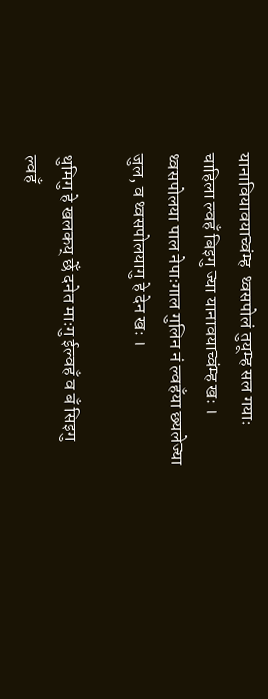यानावियावयाच्वंम्ह  थ्वसपोलं तुयूम्ह सल गयाः चाहिला ल्वहँ बिइगु ज्या यानावयाच्वंम्ह खः ।  थ्वसपोलया पाल नेपाःगाल गुलिन नं ल्वहँया छ्यलेज्या जुल, व थ्वसपोलयागु हे देन खः ।

थुमिगु हे खलकय् छेँ दनेत माःगु ईल्वहँ व बँ सिइगु ल्वहँ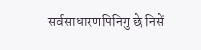सर्वसाधारणपिनिगु छे निसें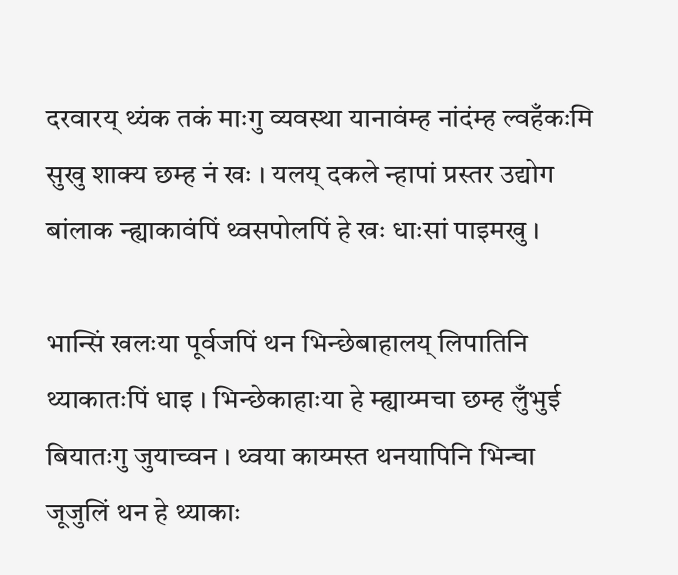दरवारय् थ्यंक तकं माःगु व्यवस्था यानावंम्ह नांदंम्ह ल्वहँकःमि सुखु शाक्य छम्ह नं खः । यलय् दकले न्हापां प्रस्तर उद्योग बांलाक न्ह्याकावंपिं थ्वसपोलपिं हे खः धाःसां पाइमखु ।

भान्सिं खलःया पूर्वजपिं थन भिन्छेबाहालय् लिपातिनि थ्याकातःपिं धाइ । भिन्छेकाहाःया हे म्ह्याय्मचा छम्ह लुँभुई बियातःगु जुयाच्वन । थ्वया काय्मस्त थनयापिनि भिन्चा जूजुलिं थन हे थ्याकाः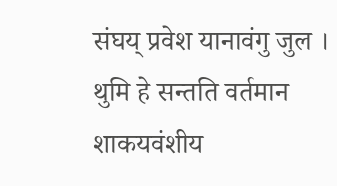संघय् प्रवेश यानावंगु जुल । थुमि हे सन्तति वर्तमान शाकयवंशीय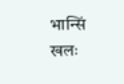भान्सिं खलः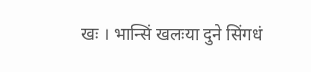खः । भान्सिं खलःया दुने सिंगधं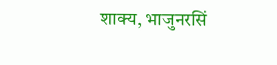शाक्य, भाजुनरसिं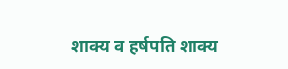शाक्य व हर्षपति शाक्य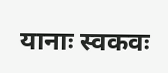यानाः स्वकवः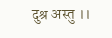दुश्र अस्तु ।।